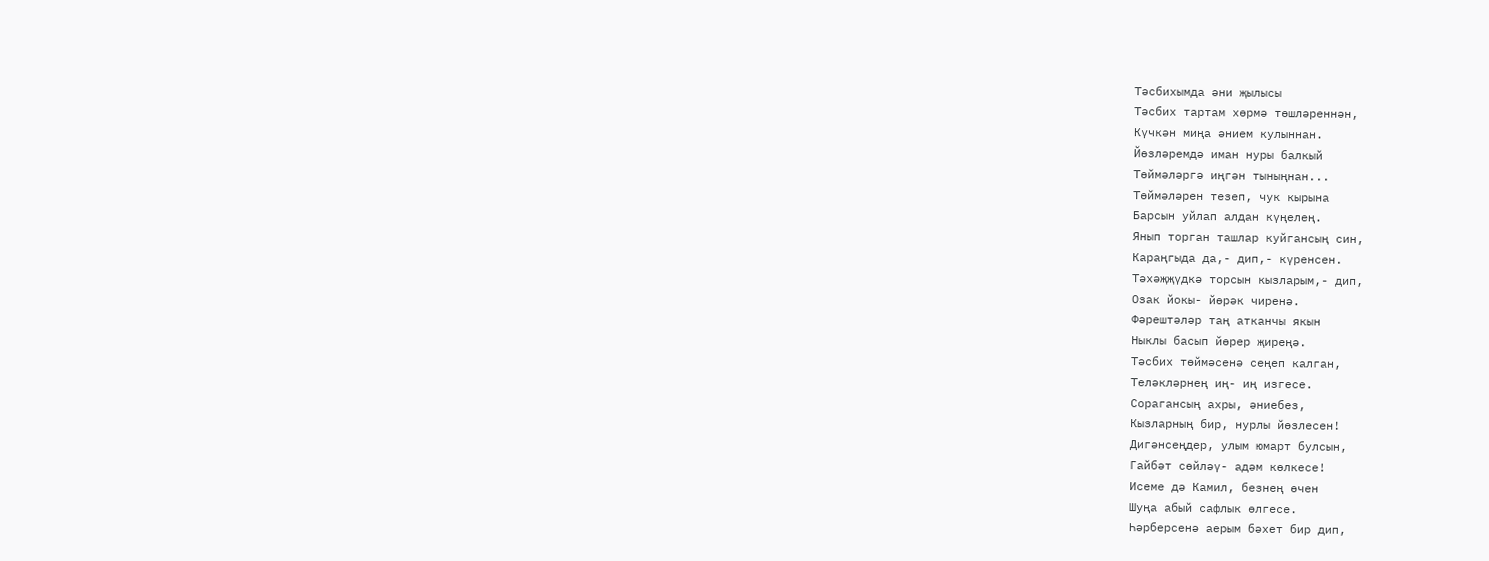Тәсбихымда әни җылысы
Тәсбих тартам хөрмә төшләреннән,
Күчкән миңа әнием кулыннан.
Йөзләремдә иман нуры балкый
Төймәләргә иңгән тыныңнан...
Төймәләрен тезеп, чук кырына
Барсын уйлап алдан күңелең.
Янып торган ташлар куйгансың син,
Караңгыда да,- дип,- күренсен.
Тәхәҗҗүдкә торсын кызларым,- дип,
Озак йокы- йөрәк чиренә.
Фәрештәләр таң атканчы якын
Ныклы басып йөрер җиреңә.
Тәсбих төймәсенә сеңеп калган,
Теләкләрнең иң- иң изгесе.
Сорагансың ахры, әниебез,
Кызларның бир, нурлы йөзлесен!
Дигәнсеңдер, улым юмарт булсын,
Гайбәт сөйләү- адәм көлкесе!
Исеме дә Камил, безнең өчен
Шуңа абый сафлык өлгесе.
Һәрберсенә аерым бәхет бир дип,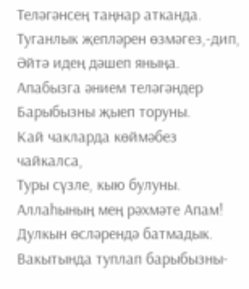Теләгәнсең таңнар атканда.
Туганлык җепләрен өзмәгез,-дип,
Әйтә идең дәшеп яныңа.
Апабызга әнием теләгәндер
Барыбызны җыеп торуны.
Кай чакларда көймәбез чайкалса,
Туры сүзле, кыю булуны.
Аллаһының мең рәхмәте Апам!
Дулкын өсләрендә батмадык.
Вакытында туплап барыбызны-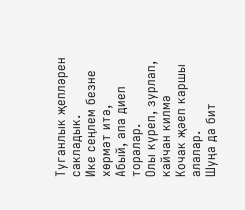Туганлык җепләрен сакладык.
Ике сеңлем безне хөрмәт итә,
Абый, апа диеп торалар.
Олы күреп, зурлап, кайчан килмә
Кочак җәеп каршы алалар.
Шуңа да бит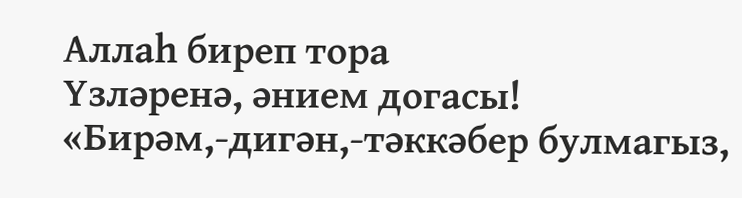Аллаһ биреп тора
Үзләренә, әнием догасы!
«Бирәм,-дигән,-тәккәбер булмагыз,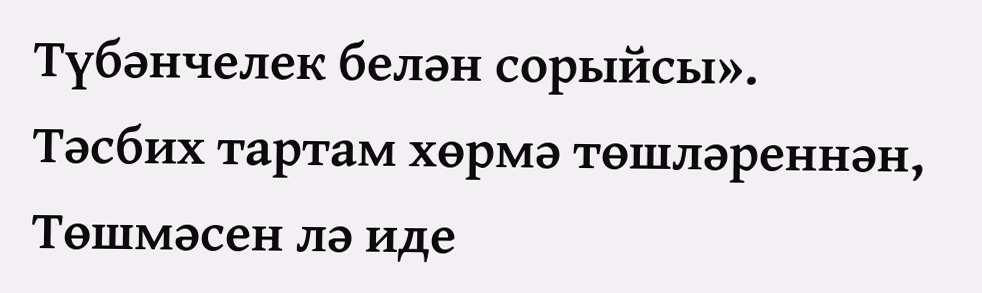Түбәнчелек белән сорыйсы».
Тәсбих тартам хөрмә төшләреннән,
Төшмәсен лә иде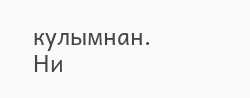кулымнан.
Ни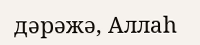дәрәжә, Аллаһ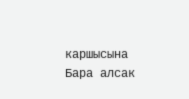каршысына
Бара алсак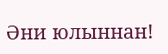Әни юлыннан!